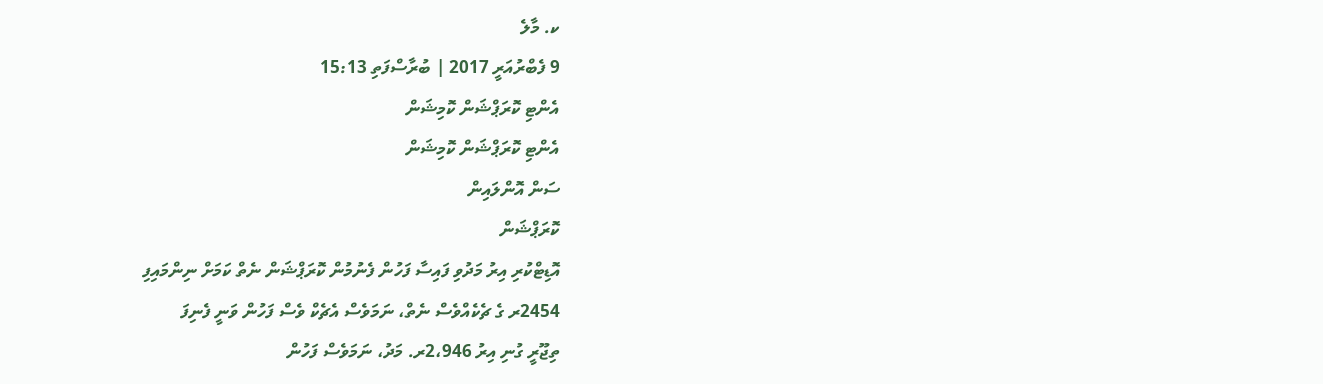ކ. މާލެ
9 ފެބްރުއަރީ 2017 | ބުރާސްފަތި 15:13
އެންޓި ކޮރަޕްޝަން ކޮމިޝަން
އެންޓި ކޮރަޕްޝަން ކޮމިޝަން
ސަން އޮންލައިން
ކޮރަޕްޝަން
އޮޑިޓްކުރި އިރު މަދުވި ފައިސާ ފަހުން ފެނުމުން ކޮރަޕްޝަން ނެތް ކަމަށް ނިންމައިފި
2454ރ ގެ ޗެކެއްވެސް ނެތް، ނަމަވެސް އެޗެކް ވެސް ފަހުން ވަނީ ފެނިފަ
ތިޖޫރީ ގުނި އިރު 2،946ރ. މަދު، ނަމަވެސް ފަހުން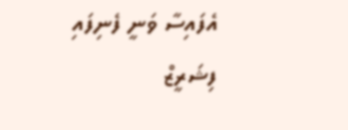އެފައިސާ ވަނީ ފެނިފައި
ފިޝަރީޒް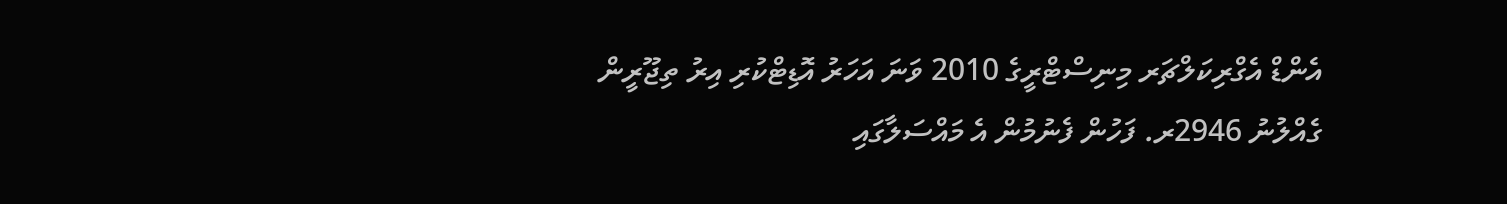އެންޑް އެގްރިކަލްޗަރ މިނިސްޓްރީގެ 2010 ވަނަ އަހަރު އޮޑިޓްކުރި އިރު ތިޖޫރީން ގެއްލުނު 2946ރ. ފަހުން ފެނުމުން އެ މައްސަލާގައި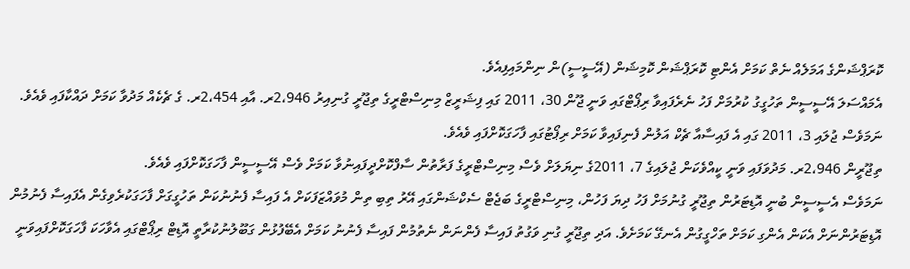ކޮރަޕްޝަންގެ އަމަލެއް ނެތް ކަމަށް އެންޓި ކޮރަޕްޝަން ކޮމިޝަން (އޭސީސީ)ން ނިންމައިފިއެވެ.
އެމައްސަލަ އޭސީސީން ތަހުގީގު ކުރުމަށް ފަހު ނެރެފައިވާ ރިޕޯޓްގައި ވަނީ ޖޫން 30، 2011 ގައި ފިޝަރީޒް މިނިސްޓްރީގެ ތިޖޫރީ ގުނިއިރު 2،946ރ. އާއި 2،454ރ. ގެ ޗެކެއް މަދުވާ ކަމަށް ދައްކާފައި ވެއެވެ. ނަމަވެސް ޖުލައި 3، 2011 ގައި އެ ފައިސާއާ ޗެކް އަލުން ފެނިފައިވާ ކަމަށް ރިޕޯޓުގައި ފާހަގަކޮށްފައި ވެއެވެ.
ތިޖޫރީން 2،946ރ. މަދުވަފައި ވަނީ ކީއްވެކަން ޖުލައިގެ 7، 2011ގެ ނިޔަލަށް ވެސް މިނިސްޓްރީގެ ފަރާތުން ސާފްކޮށްދީފައިނުވާ ކަމަށް ވެސް އޭސީސީން ފާހަގަކޮށްފައި ވެއެވެ.
ނަމަވެސް އެސީސީން ބުނީ އޮޑިޓަރުން ތިޖޫރީ ގުނުމަށް ފަހު ދިޔަ ފަހުން، މިނިސްޓްރީގެ ބަޖެޓް ސެކްޝަންގައި އޭރު ތިބި ތިން މުވައްޒަފަކަށް އެ ފައިސާ ފެނުނުކަން ތަހުގީގަށް ފާހަގަކުރެވިގެން އެފައިސާ ފެނުމުން އޮޑިޓަރުންނަށް އެކަން އެންގި ކަމަށް ތަހްގީގުން އެނގޭ ކަމަށެވެ. އަދި ތިޖޫރީ ގުނި ވަގުތު ފައިސާ ފެންނަން ނެތުމުން ފައިސާ ފެނުނު ކަމަށް އެބޭފުޅުން ގަބޫލުނުކުރާތީ އޮޑިޓް ރިޕޯޓްގައި އެވާހަކަ ފާހަގަކޮށްފައިވަނީ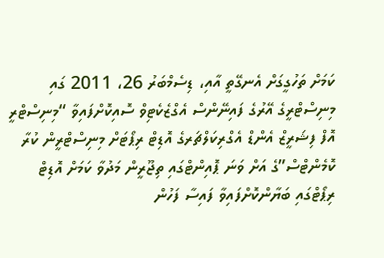ކަމަށް ތަހުގީގަށް އެނގޭތީ އާއި، ޑިސެމްބަރު 26، 2011 ގައި މިނިސްޓްރީގެ އޭރުގެ ފައިނޭންސް އެގްޒެކެޓިވް ސޮއިކޮށްފައިވާ “މިނިސްޓްރީ އޮފް ފިޝަރީޒް އެންޑް އެގްރިކަލްޗަރގެ އޮޑިޓް ރިޕޯޓަށް މިނިސްޓްރީން ކުރާ ކޮމެންޓްސް”ގެ އަށް ވަނަ ޕޮއިންޓްގައި ތިޖޫރީން މަދުވާ ކަމަށް އޮޑިޓް ރިޕޯޓްގައި ބަޔާންކޮށްފައިވާ ފައިސާ ފަހުން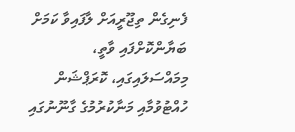ފެނިގެން ތިޖޫރީއަށް ލާފައިވާ ކަމަށް ބަޔާންކޮށްފައި ވާތީ، މިމައްސަލައިގައި، ކޮރަޕްޝަން ހުއްޓުވުމާއި މަނާކުރުމުގެ ގާނޫނުގައި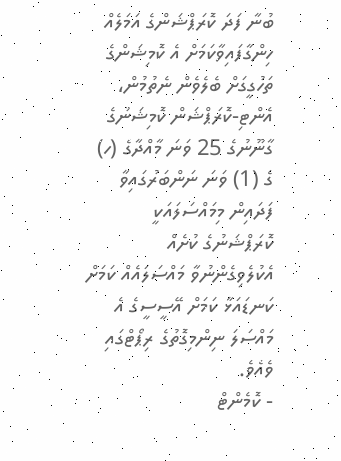ބުނާ ފަދަ ކޮރަޕްޝަންގެ އަމަލެއް ހިންގާފައިވާކަމަށް އެ ކޮމިޝަންގެ ތަހުގީގަށް ބެލެވެން ނެތުމުން، އެންޓި-ކޮރަޕްޝަން ކޮމިޝަނުގެ ގާނޫނުގެ 25 ވަނަ މާއްދާގެ (ހ) ގެ (1) ވަނަ ނަންބަރުގައިވާ ފަދައިން މިމައްސަލައަކީ ކޮރަޕްޝަނުގެ ކުށެއް އެކުލެވިގެންނުވާ މައްސަލައެއް ކަމަށް ކަނޑައަޅާ ކަމަށް އޭސީސީގެ އެ މައްސަލަ ނިންމިގޮތުގެ ރިޕޯޓްގައި ވެއެވެ.
- ކޮމެންޓް